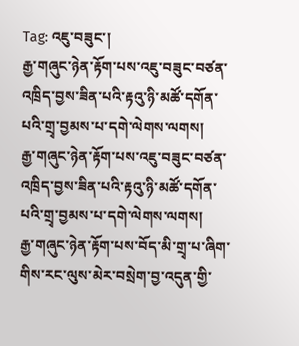Tag: འཇུ་བཟུང་།
རྒྱ་གཞུང་ཉེན་རྟོག་པས་འཇུ་བཟུང་བཙན་འཁྲིད་བྱས་ཟིན་པའི་རྟའུ་ཉི་མཚོ་དགོན་པའི་གྲྭ་བྱམས་པ་དགེ་ལེགས་ལགས།
རྒྱ་གཞུང་ཉེན་རྟོག་པས་འཇུ་བཟུང་བཙན་འཁྲིད་བྱས་ཟིན་པའི་རྟའུ་ཉི་མཚོ་དགོན་པའི་གྲྭ་བྱམས་པ་དགེ་ལེགས་ལགས།
རྒྱ་གཞུང་ཉེན་རྟོག་པས་བོད་མི་གྲྭ་པ་ཞིག་གིས་རང་ལུས་མེར་བསྲེག་བྱ་འདུན་གྱི་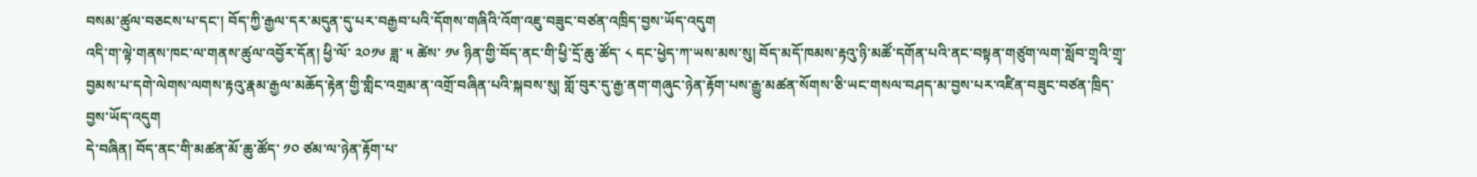བསམ་ཚུལ་བཅངས་པ་དང་། བོད་ཀྱི་རྒྱལ་དར་མདུན་དུ་པར་བརྒྱབ་པའི་དོགས་གཞིའི་འོག་འཇུ་བཟུང་བཙན་འཁྲིད་བྱས་ཡོད་འདུག
འདི་ག་ལྟེ་གནས་ཁང་ལ་གནས་ཚུལ་འབྱོར་དོན། ཕྱི་ལོ་ ༢༠༡༦ ཟླ་ ༥ ཚེས་ ༡༦ ཉིན་གྱི་བོད་ནང་གི་ཕྱི་དྲོ་ཆུ་ཚོད་ ༨ དང་ཕྱེད་ཀ་ཡས་མས་སུ། བོད་མདོ་ཁམས་རྟའུ་ཉི་མཚོ་དགོན་པའི་ནང་བསྟན་གཙུག་ལག་སློབ་གྲྭའི་གྲྭ་བྱམས་པ་དགེ་ལེགས་ལགས་རྟའུ་རྣམ་རྒྱལ་མཆོད་རྟེན་གྱི་གླིང་འགྲམ་ན་འགྲོ་བཞིན་པའི་སྐབས་སུ། གློ་བུར་དུ་རྒྱ་ནག་གཞུང་ཉེན་རྟོག་པས་རྒྱུ་མཚན་སོགས་ཅི་ཡང་གསལ་བཤད་མ་བྱས་པར་འཛིན་བཟུང་བཙན་ཁྲིད་བྱས་ཡོད་འདུག
དེ་བཞིན། བོད་ནང་གི་མཚན་མོ་ཆུ་ཚོད་ ༡༠ ཙམ་ལ་ཉེན་རྟོག་པ་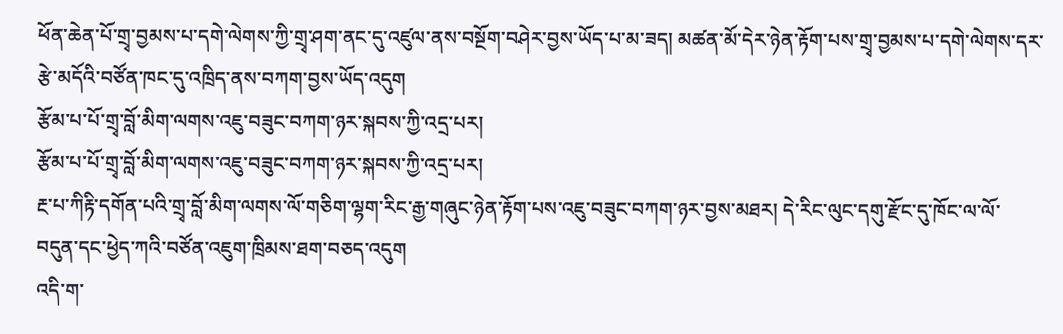ཕོན་ཆེན་པོ་གྲྭ་བྱམས་པ་དགེ་ལེགས་ཀྱི་གྲྭ་ཤག་ནང་དུ་འཛུལ་ནས་བསྔོག་བཤེར་བྱས་ཡོད་པ་མ་ཟད། མཚན་མོ་དེར་ཉེན་རྟོག་པས་གྲྭ་བྱམས་པ་དགེ་ལེགས་དར་རྩེ་མདོའི་བཙོན་ཁང་དུ་འཁྲིད་ནས་བཀག་བྱས་ཡོད་འདུག
རྩོམ་པ་པོ་གྲྭ་བློ་མིག་ལགས་འཇུ་བཟུང་བཀག་ཉར་སྐབས་ཀྱི་འདྲ་པར།
རྩོམ་པ་པོ་གྲྭ་བློ་མིག་ལགས་འཇུ་བཟུང་བཀག་ཉར་སྐབས་ཀྱི་འདྲ་པར།
རྔ་པ་ཀིརྟི་དགོན་པའི་གྲྭ་བློ་མིག་ལགས་ལོ་གཅིག་ལྷག་རིང་རྒྱ་གཞུང་ཉེན་རྟོག་པས་འཇུ་བཟུང་བཀག་ཉར་བྱས་མཐར། དེ་རིང་ལུང་དགུ་རྫོང་དུ་ཁོང་ལ་ལོ་བདུན་དང་ཕྱེད་ཀའི་བཙོན་འཇུག་ཁྲིམས་ཐག་བཅད་འདུག
འདི་ག་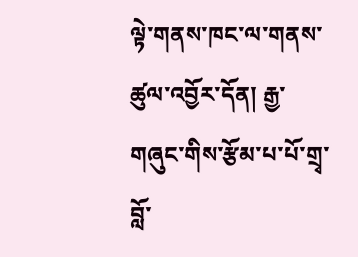ལྟེ་གནས་ཁང་ལ་གནས་ཚུལ་འབྱོར་དོན། རྒྱ་གཞུང་གིས་རྩོམ་པ་པོ་གྲྭ་བློ་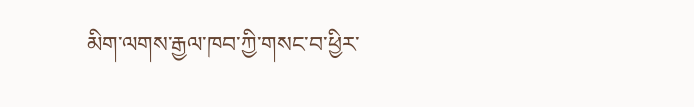མིག་ལགས་རྒྱལ་ཁབ་ཀྱི་གསང་བ་ཕྱིར་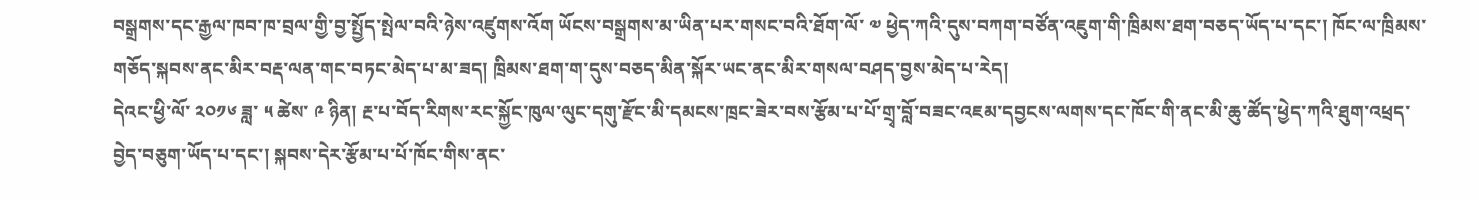བསྒྲགས་དང་རྒྱལ་ཁབ་ཁ་བྲལ་གྱི་བྱ་སྤྱོད་སྤེལ་བའི་ཉེས་འཛུགས་འོག ཡོངས་བསྒྲགས་མ་ཡིན་པར་གསང་བའི་ཐོག་ལོ་ ༧ ཕྱེད་ཀའི་དུས་བཀག་བཙོན་འཇུག་གི་ཁྲིམས་ཐག་བཅད་ཡོད་པ་དང་། ཁོང་ལ་ཁྲིམས་གཅོད་སྐབས་ནང་མིར་བརྡ་ལན་གང་བཏང་མེད་པ་མ་ཟད། ཁྲིམས་ཐག་ག་དུས་བཅད་མིན་སྐོར་ཡང་ནང་མིར་གསལ་བཤད་བྱས་མེད་པ་རེད།
དེའང་ཕྱི་ལོ་ ༢༠༡༦ ཟླ་ ༥ ཚེས་ ༩ ཉིན། རྔ་པ་བོད་རིགས་རང་སྐྱོང་ཁུལ་ལུང་དགུ་རྫོང་མི་དམངས་ཁྲང་ཟེར་བས་རྩོམ་པ་པོ་གྲྭ་བློ་བཟང་འཇམ་དབྱངས་ལགས་དང་ཁོང་གི་ནང་མི་ཆུ་ཚོད་ཕྱེད་ཀའི་ཐུག་འཕྲད་བྱེད་བཅུག་ཡོད་པ་དང་། སྐབས་དེར་རྩོམ་པ་པོ་ཁོང་གིས་ནང་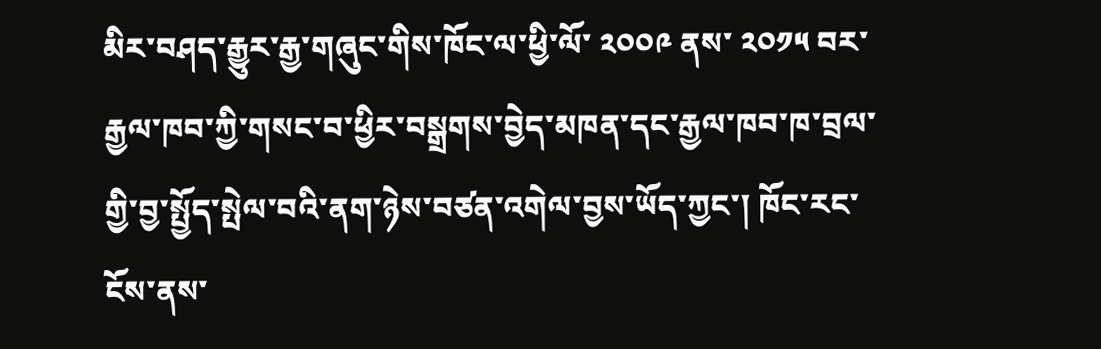མིར་བཤད་རྒྱུར་རྒྱ་གཞུང་གིས་ཁོང་ལ་ཕྱི་ལོ་ ༢༠༠༩ ནས་ ༢༠༡༥ བར་རྒྱལ་ཁབ་ཀྱི་གསང་བ་ཕྱིར་བསྒྲགས་བྱེད་མཁན་དང་རྒྱལ་ཁབ་ཁ་བྲལ་གྱི་བྱ་སྤྱོད་སྤེལ་བའི་ནག་ཉེས་བཙན་འགེལ་བྱས་ཡོད་ཀྱང་། ཁོང་རང་ངོས་ནས་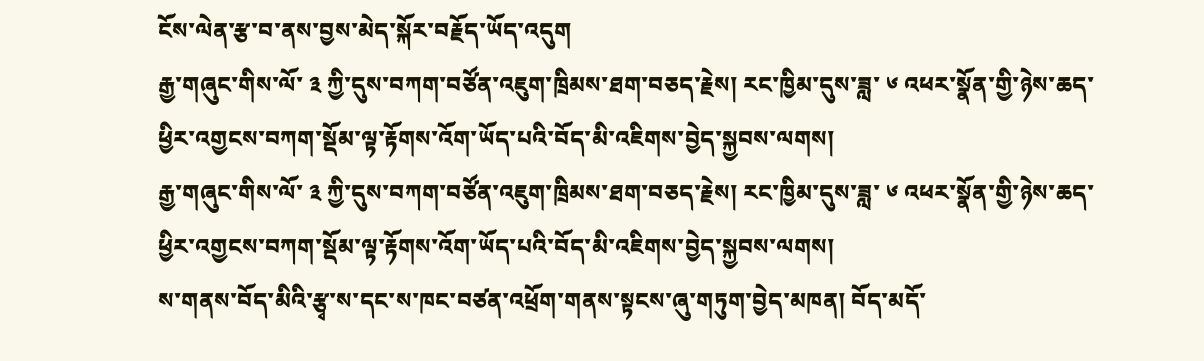ངོས་ལེན་རྩ་བ་ནས་བྱས་མེད་སྐོར་བརྗོད་ཡོད་འདུག
རྒྱ་གཞུང་གིས་ལོ་ ༣ ཀྱི་དུས་བཀག་བཙོན་འཇུག་ཁྲིམས་ཐག་བཅད་རྗེས། རང་ཁྱིམ་དུས་ཟླ་ ༦ འཕར་སྣོན་གྱི་ཉེས་ཆད་ཕྱིར་འགྱངས་བཀག་སྡོམ་ལྟ་རྟོགས་འོག་ཡོད་པའི་བོད་མི་འཇིགས་བྱེད་སྐྱབས་ལགས།
རྒྱ་གཞུང་གིས་ལོ་ ༣ ཀྱི་དུས་བཀག་བཙོན་འཇུག་ཁྲིམས་ཐག་བཅད་རྗེས། རང་ཁྱིམ་དུས་ཟླ་ ༦ འཕར་སྣོན་གྱི་ཉེས་ཆད་ཕྱིར་འགྱངས་བཀག་སྡོམ་ལྟ་རྟོགས་འོག་ཡོད་པའི་བོད་མི་འཇིགས་བྱེད་སྐྱབས་ལགས།
ས་གནས་བོད་མིའི་རྩྭ་ས་དང་ས་ཁང་བཙན་འཕྲོག་གནས་སྟངས་ཞུ་གཏུག་བྱེད་མཁན། བོད་མདོ་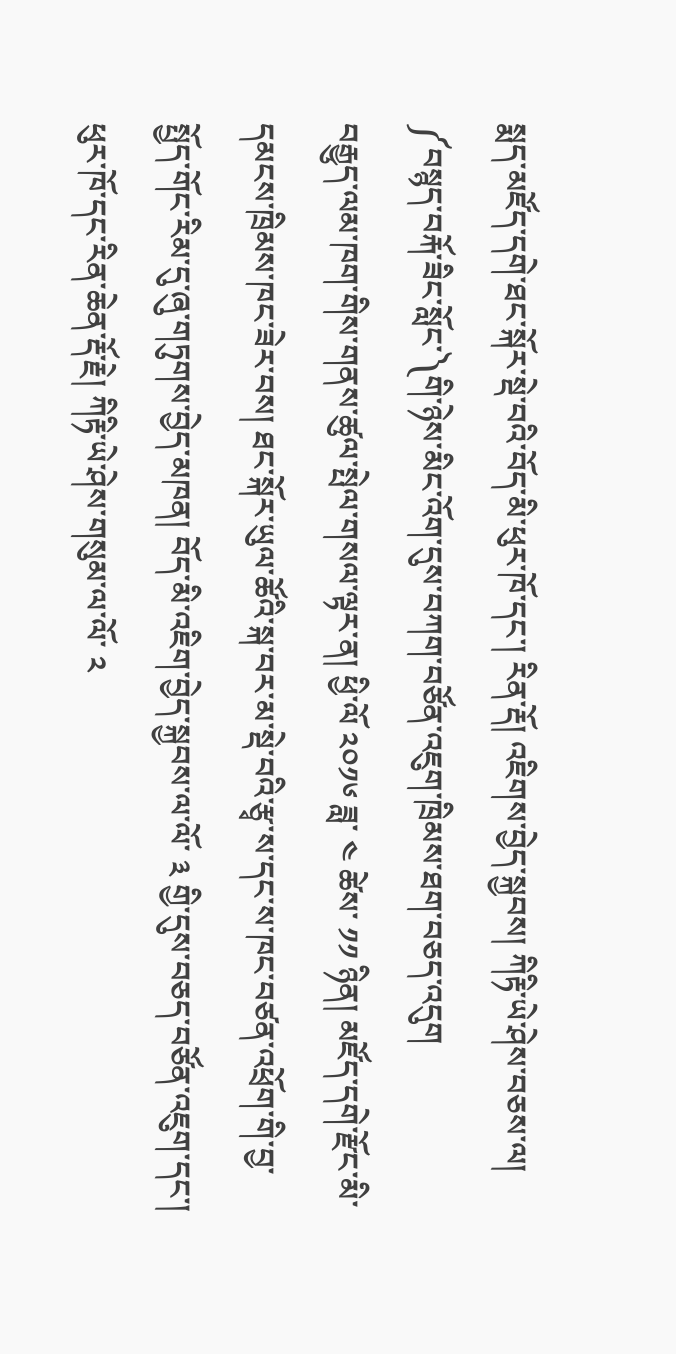སྨད་མཛོད་དགེ་ཐང་སྐོར་སྡེ་བའི་བོད་མི་ཕུར་ཁོ་དང་། རིན་རྡོ། འཇིགས་བྱེད་སྐྱབས། ཀིརྟི་ཡེ་ཤེས་བཅས་ལ། ༼བསྙད་བརྐོ་ཟིང་སློང་༽གི་ཉེས་མིང་འོག་དུས་བཀག་བཙོན་འཇུག་ཁྲིམས་ཐག་བཅད་འདུག
བརྒྱུད་ལམ་ཁག་གིས་གནས་ཚུལ་སྤེལ་གསལ་ལྟར་ན། ཕྱི་ལོ ༢༠༡༦ ཟླ་ ༤ ཚེས་ ༡༡ ཉིན། མཛོད་དགེ་རྫོང་མི་དམངས་ཁྲིམས་ཁང་ཟེར་བས། ཐང་སྐོར་ཡུལ་ཚོའི་སྐ་བར་མ་སྡེ་བའི་རྩྭ་ས་དང་ས་ཁང་བཙན་འཕྲོག་གི་བྱ་སྤྱོད་གོང་རིམ་དུ་ཞུ་གཏུགས་བྱེད་མཁན། བོད་མི་འཇིག་བྱེད་སྐྱབས་ལ་ལོ་ ༣ གྱི་དུས་བཅད་བཙོན་འཇུག་དང་། ཕུར་ཁོ་དང་རིན་ཆེན་རྡོ་རྗེ། ཀིརྟི་ཡེ་ཤེས་གསུམ་ལ་ལོ་ ༢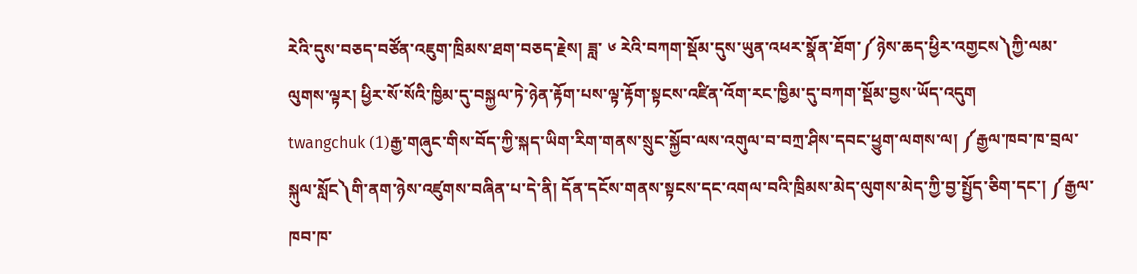རེའི་དུས་བཅད་བཙོན་འཇུག་ཁྲིམས་ཐག་བཅད་རྗེས། ཟླ་ ༦ རེའི་བཀག་སྡོམ་དུས་ཡུན་འཕར་སྣོན་ཐོག་༼ཉེས་ཆད་ཕྱིར་འགྱངས༽ཀྱི་ལམ་ལུགས་ལྟར། ཕྱིར་སོ་སོའི་ཁྱིམ་དུ་བསྐྱལ་ཏེ་ཉེན་རྟོག་པས་ལྟ་རྟོག་སྟངས་འཛིན་འོག་རང་ཁྱིམ་དུ་བཀག་སྡོམ་བྱས་ཡོད་འདུག
twangchuk (1)རྒྱ་གཞུང་གིས་བོད་ཀྱི་སྐད་ཡིག་རིག་གནས་སྲུང་སྐྱོབ་ལས་འགུལ་བ་བཀྲ་ཤིས་དབང་ཕྱུག་ལགས་ལ། ༼རྒྱལ་ཁབ་ཁ་བྲལ་སྐུལ་སློང༽གི་ནག་ཉེས་འཛུགས་བཞིན་པ་དེ་ནི། དོན་དངོས་གནས་སྟངས་དང་འགལ་བའི་ཁྲིམས་མེད་ལུགས་མེད་ཀྱི་བྱ་སྤྱོད་ཅིག་དང་། ༼རྒྱལ་ཁབ་ཁ་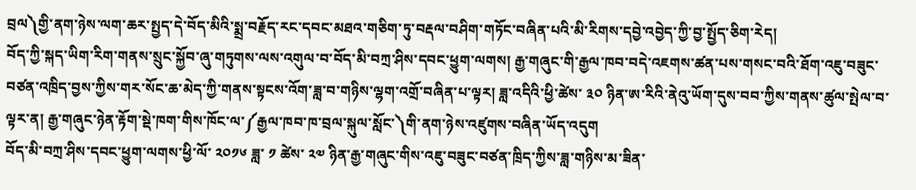བྲལ༽གྱི་ནག་ཉེས་ལག་ཆར་སྤྱད་དེ་བོད་མིའི་སྨྲ་བརྗོད་རང་དབང་མཐའ་གཅིག་ཏུ་བརྡལ་བཤིག་གཏོང་བཞིན་པའི་མི་རིགས་དབྱེ་འབྱེད་ཀྱི་བྱ་སྤྱོད་ཅིག་རེད།
བོད་ཀྱི་སྐད་ཡིག་རིག་གནས་སྲུང་སྐྱོབ་ཞུ་གཏུགས་ལས་འགུལ་བ་བོད་མི་བཀྲ་ཤིས་དབང་ཕྱུག་ལགས། རྒྱ་གཞུང་གི་རྒྱལ་ཁབ་བདེ་འཇགས་ཚན་པས་གསང་བའི་ཐོག་འཇུ་བཟུང་བཙན་འཁྲིད་བྱས་ཀྱིས་གར་སོང་ཆ་མེད་ཀྱི་གནས་སྟངས་འོག་ཟླ་བ་གཉིས་ལྷག་འགྲོ་བཞིན་པ་ལྟར། ཟླ་འདིའི་ཕྱི་ཚེས་ ༣༠ ཉིན་ཨ་རིའི་ནེའུ་ཡོག་དུས་བབ་ཀྱིས་གནས་ཚུལ་སྤེལ་བ་ལྟར་ན། རྒྱ་གཞུང་ཉེན་རྟོག་སྡེ་ཁག་གིས་ཁོང་ལ་༼རྒྱལ་ཁབ་ཁ་བྲལ་སྐུལ་སློང་༽གི་ནག་ཉེས་འཛུགས་བཞིན་ཡོད་འདུག
བོད་མི་བཀྲ་ཤིས་དབང་ཕྱུག་ལགས་ཕྱི་ལོ་ ༢༠༡༦ ཟླ་ ༡ ཚེས་ ༢༧ ཉིན་རྒྱ་གཞུང་གིས་འཇུ་བཟུང་བཙན་ཁྲིད་ཀྱིས་ཟླ་གཉིས་མ་ཟིན་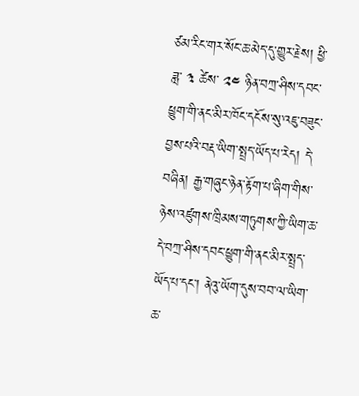ཙམ་རིང་གར་སོང་ཆ་མེད་དུ་གྱུར་རྗེས། ཕྱི་ཟླ་ ༣ ཚེས་ ༢༤ ཉིན་བཀྲ་ཤིས་དབང་ཕྱུག་གི་ནང་མིར་ཁོང་དངོས་སུ་འཇུ་བཟུང་བྱས་པའི་བརྡ་ཡིག་སྤྲད་ཡོད་པ་རེད། དེ་བཞིན། རྒྱ་གཞུང་ཉེན་རྟོག་པ་ཞིག་གིས་ཉེས་འཛུགས་ཁྲིམས་གཏུགས་ཀྱི་ཡིག་ཆ་དེ་བཀྲ་ཤིས་དབང་ཕྱུག་གི་ནང་མིར་སྤྲད་ཡོད་པ་དང་། ནེའུ་ཡོག་དུས་བབ་ལ་ཡིག་ཆ་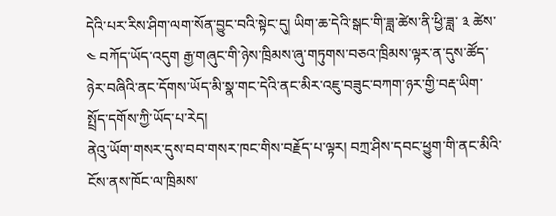དེའི་པར་རིས་ཤིག་ལག་སོན་བྱུང་བའི་སྟེང་དུ། ཡིག་ཆ་དེའི་སྒང་གི་ཟླ་ཚེས་ནི་ཕྱི་ཟླ་ ༣ ཚེས་ ༤ བཀོད་ཡོད་འདུག རྒྱ་གཞུང་གི་ཉེས་ཁྲིམས་ཞུ་གཏུགས་བཅའ་ཁྲིམས་ལྟར་ན་དུས་ཚོད་ཉེར་བཞིའི་ནང་དོགས་ཡོད་མི་སྣ་གང་དེའི་ནང་མིར་འཇུ་བཟུང་བཀག་ཉར་གྱི་བརྡ་ཡིག་སྤྲོད་དགོས་ཀྱི་ཡོད་པ་རེད།
ནེའུ་ཡོག་གསར་དུས་བབ་གསར་ཁང་གིས་བརྗོད་པ་ལྟར། བཀྲ་ཤིས་དབང་ཕྱུག་གི་ནང་མིའི་ངོས་ནས་ཁོང་ལ་ཁྲིམས་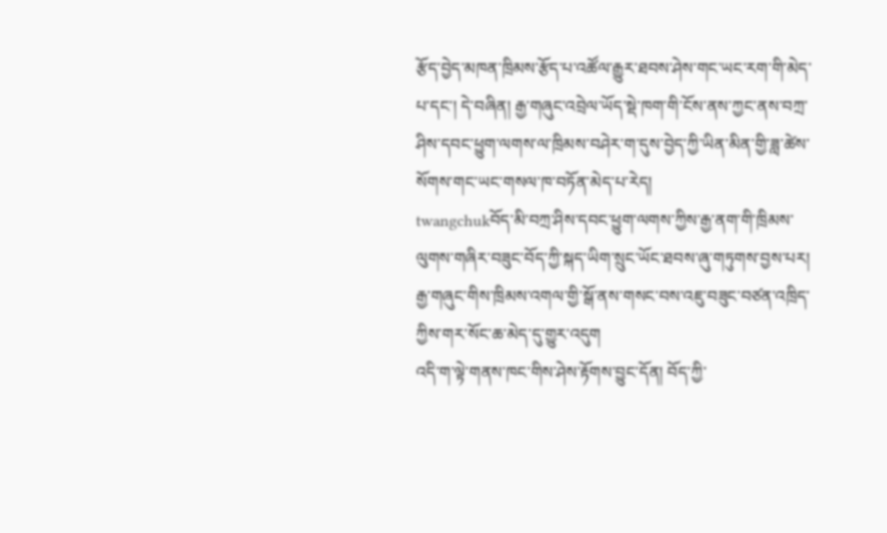རྩོད་བྱེད་མཁན་ཁྲིམས་རྩོད་པ་འཚོལ་རྒྱུར་ཐབས་ཤེས་གང་ཡང་རག་གི་མེད་པ་དང་། དེ་བཞིན། རྒྱ་གཞུང་འབྲེལ་ཡོད་སྡེ་ཁག་གི་ངོས་ནས་ཀྱང་ནས་བཀྲ་ཤིས་དབང་ཕྱུག་ལགས་ལ་ཁྲིམས་བཤེར་ག་དུས་བྱེད་ཀྱི་ཡིན་མིན་གྱི་ཟླ་ཚེས་སོགས་གང་ཡང་གསལ་ཁ་བཏོན་མེད་པ་རེད།
twangchukབོད་མི་བཀྲ་ཤིས་དབང་ཕྱུག་ལགས་ཀྱིས་རྒྱ་ནག་གི་ཁྲིམས་ལུགས་གཞིར་བཟུང་བོད་ཀྱི་སྐད་ཡིག་སྲུང་ཡོང་ཐབས་ཞུ་གཏུགས་བྱས་པར། རྒྱ་གཞུང་གིས་ཁྲིམས་འགལ་གྱི་སྒོ་ནས་གསང་བས་འཇུ་བཟུང་བཙན་འཁྲིད་ཀྱིས་གར་སོང་ཆ་མེད་དུ་གྱུར་འདུག
འདི་ག་ལྟེ་གནས་ཁང་གིས་ཤེས་རྟོགས་བྱུང་དོན། བོད་ཀྱི་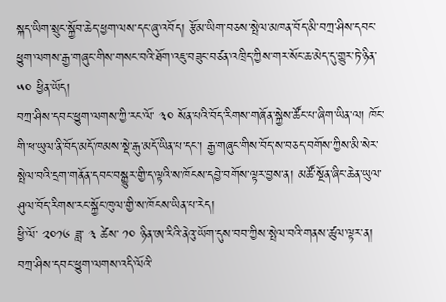སྐད་ཡིག་སྲུང་སྐྱོབ་ཆེད་ཕྱག་ལས་དང་ཞུ་འབོད། རྩོམ་ཡིག་བཅས་སྤེལ་མཁན་བོད་མི་བཀྲ་ཤིས་དབང་ཕྱུག་ལགས་རྒྱ་གཞུང་གིས་གསང་བའི་ཐོག་འཇུ་བཟུང་བཙན་འཁྲིད་ཀྱིས་གར་སོང་ཆ་མེད་དུ་གྱུར་ཏེ་ཉིན་ ༥༠ ཕྱིན་ཡོད།
བཀྲ་ཤིས་དབང་ཕྱུག་ལགས་ཀྱི་རང་ལོ་ ༣༠ སོན་པའི་བོད་རིགས་གཞོན་སྐྱེས་ཚོང་པ་ཞིག་ཡིན་ལ། ཁོང་གི་ཕ་ཡུལ་ནི་བོད་མདོ་ཁམས་སྡེ་རྒུ་མདོ་ཡིན་པ་དང་། རྒྱ་གཞུང་གིས་བོད་ས་བཅད་བགོས་ཀྱིས་མི་སེར་སྤེལ་བའི་དྲག་གནོན་དབང་བསྒྱུར་གྱི་ད་ལྟའི་ས་ཁོངས་དབྱེ་བགོས་ལྟར་བྱས་ན། མཚོ་སྔོན་ཞིང་ཆེན་ཡུལ་ཤུལ་བོད་རིགས་རང་སྐྱོང་ཁུལ་གྱི་ས་ཁོངས་ཡིན་པ་རེད།
ཕྱི་ལོ་ ༢༠༡༦ ཟླ་ ༣ ཚེས་ ༡༠ ཉིན་ཨ་རིའི་ནེའུ་ཡོག་དུས་བབ་ཀྱིས་སྤེལ་བའི་གནས་ཚུལ་ལྟར་ན། བཀྲ་ཤིས་དབང་ཕྱུག་ལགས་འདི་ལོའི་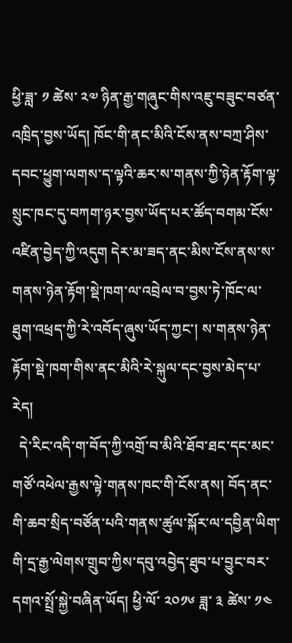ཕྱི་ཟླ་ ༡ ཚེས་ ༢༧ ཉིན་རྒྱ་གཞུང་གིས་འཇུ་བཟུང་བཙན་འཁྲིད་བྱས་ཡོད། ཁོང་གི་ནང་མིའི་ངོས་ནས་བཀྲ་ཤིས་དབང་ཕྱུག་ལགས་ད་ལྟའི་ཆར་ས་གནས་ཀྱི་ཉེན་རྟོག་ལྟ་སྲུང་ཁང་དུ་བཀག་ཉར་བྱས་ཡོད་པར་ཚོད་བགམ་ངོས་འཛིན་བྱེད་ཀྱི་འདུག དེར་མ་ཟད་ནང་མིས་ངོས་ནས་ས་གནས་ཉེན་རྟོག་སྡེ་ཁག་ལ་འབྲེལ་བ་བྱས་ཏེ་ཁོང་ལ་ཐུག་འཕྲད་ཀྱི་རེ་འབོད་ཞུས་ཡོད་ཀྱང་། ས་གནས་ཉེན་རྟོག་སྡེ་ཁག་གིས་ནང་མིའི་རེ་སྐུལ་དང་བྱས་མེད་པ་རེད།
  དེ་རིང་འདི་ག་བོད་ཀྱི་འགྲོ་བ་མིའི་ཐོབ་ཐང་དང་མང་གཙོ་འཕེལ་རྒྱས་ལྟེ་གནས་ཁང་གི་ངོས་ནས། བོད་ནང་གི་ཆབ་སྲིད་བཙོན་པའི་གནས་ཚུལ་སྐོར་ལ་དབྱིན་ཡིག་གི་དྲ་རྒྱ་ལེགས་གྲུབ་ཀྱིས་དབུ་འབྱེད་ཐུབ་པ་བྱུང་བར་དགའ་སྤྲོ་སྐྱེ་བཞིན་ཡོད། ཕྱི་ལོ་ ༢༠༡༦ ཟླ་ ༣ ཚེས་ ༡༤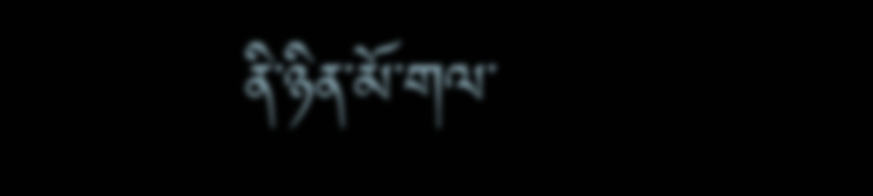ནི་ཉིན་མོ་གལ་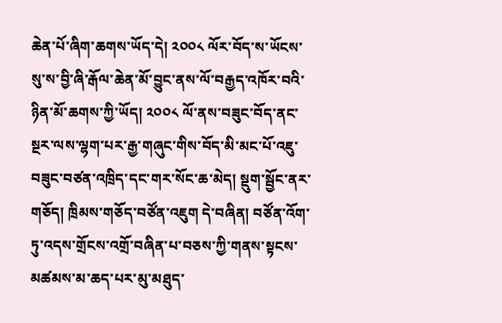ཆེན་པོ་ཞིག་ཆགས་ཡོད་དེ། ༢༠༠༨ ལོར་བོད་ས་ཡོངས་སུ་ས་བྱི་ཞི་རྒོལ་ཆེན་མོ་བྱུང་ནས་ལོ་བརྒྱད་འཁོར་བའི་ཉིན་མོ་ཆགས་ཀྱི་ཡོད། ༢༠༠༨ ལོ་ནས་བཟུང་བོད་ནང་སྔར་ལས་ལྷག་པར་རྒྱ་གཞུང་གིས་བོད་མི་མང་པོ་འཇུ་བཟུང་བཙན་འཁྲིད་དང་གར་སོང་ཆ་མེད། སྡུག་སྦྱོང་ནར་གཅོད། ཁྲིམས་གཅོད་བཙོན་འཇུག དེ་བཞིན། བཙོན་འོག་ཏུ་འདས་གྲོངས་འགྲོ་བཞིན་པ་བཅས་ཀྱི་གནས་སྟངས་མཚམས་མ་ཆད་པར་མུ་མཐུད་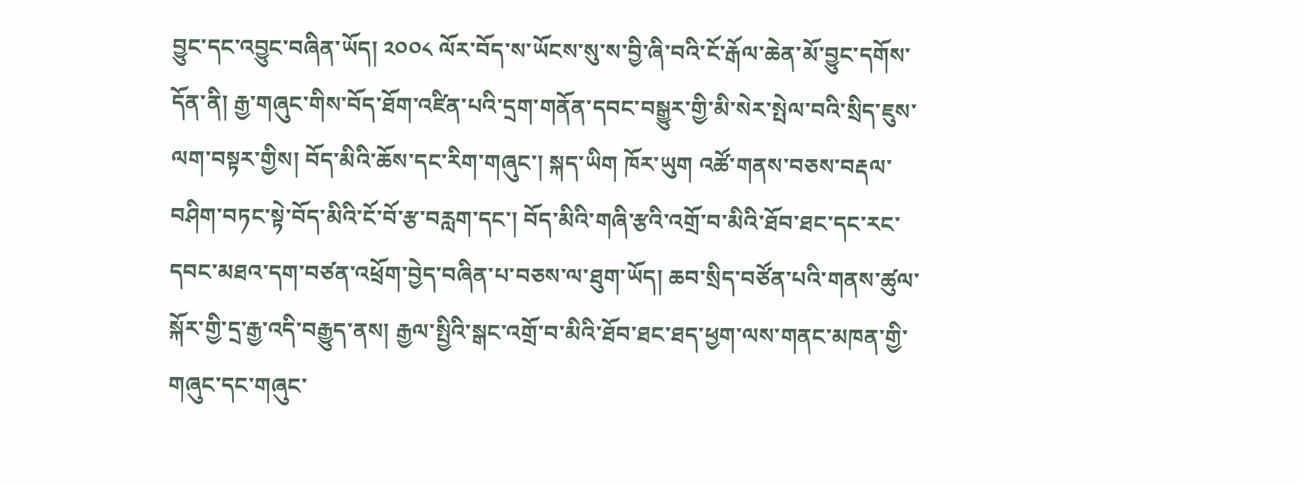བྱུང་དང་འབྱུང་བཞིན་ཡོད། ༢༠༠༨ ལོར་བོད་ས་ཡོངས་སུ་ས་བྱི་ཞི་བའི་ངོ་རྒོལ་ཆེན་མོ་བྱུང་དགོས་དོན་ནི། རྒྱ་གཞུང་གིས་བོད་ཐོག་འཛིན་པའི་དྲག་གནོན་དབང་བསྒྱུར་གྱི་མི་སེར་སྤེལ་བའི་སྲིད་ཇུས་ལག་བསྟར་གྱིས། བོད་མིའི་ཆོས་དང་རིག་གཞུང་། སྐད་ཡིག ཁོར་ཡུག འཚོ་གནས་བཅས་བརྡལ་བཤིག་བཏང་སྟེ་བོད་མིའི་ངོ་བོ་རྩ་བརླག་དང་། བོད་མིའི་གཞི་རྩའི་འགྲོ་བ་མིའི་ཐོབ་ཐང་དང་རང་དབང་མཐའ་དག་བཙན་འཕྲོག་བྱེད་བཞིན་པ་བཅས་ལ་ཐུག་ཡོད། ཆབ་སྲིད་བཙོན་པའི་གནས་ཚུལ་སྐོར་གྱི་དྲ་རྒྱ་འདི་བརྒྱུད་ནས། རྒྱལ་སྤྱིའི་སྒང་འགྲོ་བ་མིའི་ཐོབ་ཐང་ཐད་ཕྱག་ལས་གནང་མཁན་གྱི་གཞུང་དང་གཞུང་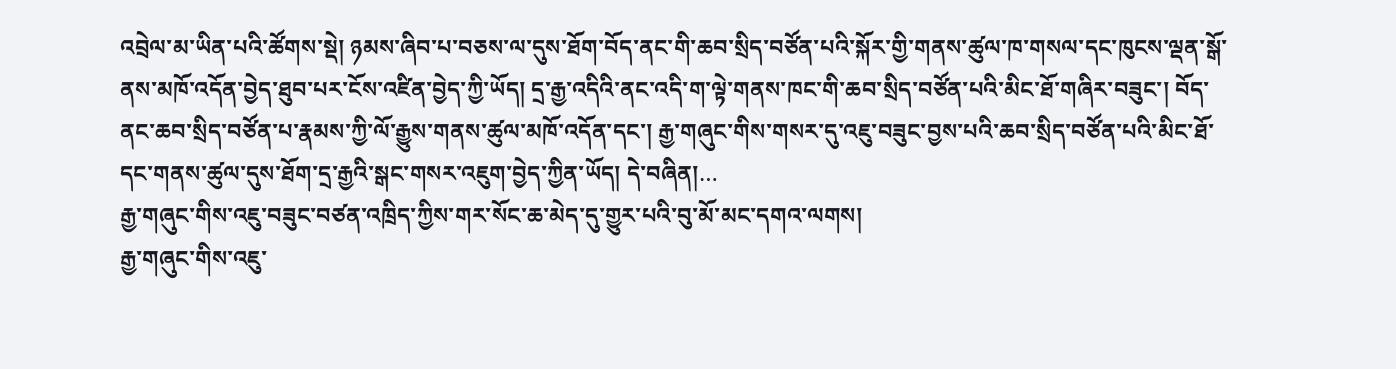འབྲེལ་མ་ཡིན་པའི་ཚོགས་སྡེ། ཉམས་ཞིབ་པ་བཅས་ལ་དུས་ཐོག་བོད་ནང་གི་ཆབ་སྲིད་བཙོན་པའི་སྐོར་གྱི་གནས་ཚུལ་ཁ་གསལ་དང་ཁུངས་ལྡན་སྒོ་ནས་མཁོ་འདོན་བྱེད་ཐུབ་པར་ངོས་འཛིན་བྱེད་ཀྱི་ཡོད། དྲ་རྒྱ་འདིའི་ནང་འདི་ག་ལྟེ་གནས་ཁང་གི་ཆབ་སྲིད་བཙོན་པའི་མིང་ཐོ་གཞིར་བཟུང་། བོད་ནང་ཆབ་སྲིད་བཙོན་པ་རྣམས་ཀྱི་ལོ་རྒྱུས་གནས་ཚུལ་མཁོ་འདོན་དང་། རྒྱ་གཞུང་གིས་གསར་དུ་འཇུ་བཟུང་བྱས་པའི་ཆབ་སྲིད་བཙོན་པའི་མིང་ཐོ་དང་གནས་ཚུལ་དུས་ཐོག་དྲ་རྒྱའི་སྒང་གསར་འཇུག་བྱེད་ཀྱིན་ཡོད། དེ་བཞིན།…
རྒྱ་གཞུང་གིས་འཇུ་བཟུང་བཙན་འཁྲིད་ཀྱིས་གར་སོང་ཆ་མེད་དུ་གྱུར་པའི་བུ་མོ་མང་དགའ་ལགས།
རྒྱ་གཞུང་གིས་འཇུ་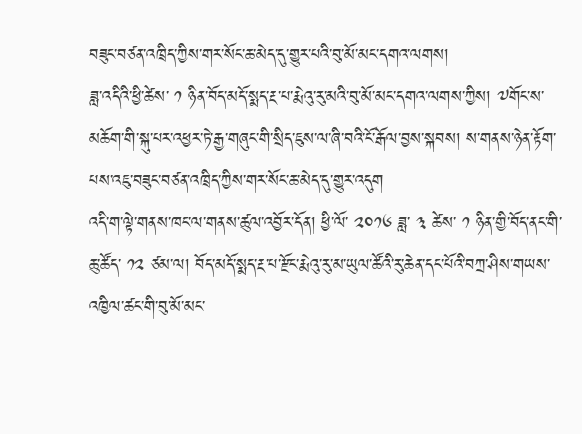བཟུང་བཙན་འཁྲིད་ཀྱིས་གར་སོང་ཆ་མེད་དུ་གྱུར་པའི་བུ་མོ་མང་དགའ་ལགས།
ཟླ་འདིའི་ཕྱི་ཚེས་ ༡ ཉིན་བོད་མདོ་སྨད་རྔ་པ་རྨེའུ་རུ་མའི་བུ་མོ་མང་དགའ་ལགས་ཀྱིས། ༧གོང་ས་མཆོག་གི་སྐུ་པར་འཕྱར་ཏེ་རྒྱ་གཞུང་གི་སྲིད་ཇུས་ལ་ཞི་བའི་ངོ་རྒོལ་བྱས་སྐབས། ས་གནས་ཉེན་རྟོག་པས་འཇུ་བཟུང་བཙན་འཁྲིད་ཀྱིས་གར་སོང་ཆ་མེད་དུ་གྱུར་འདུག
འདི་ག་ལྟེ་གནས་ཁང་ལ་གནས་ཚུལ་འབྱོར་དོན། ཕྱི་ལོ་ ༢༠༡༦ ཟླ་ ༣ ཚེས་ ༡ ཉིན་གྱི་བོད་ནང་གི་ཆུ་ཚོད་ ༡༢ ཙམ་ལ། བོད་མདོ་སྨད་རྔ་པ་རྫོང་རྨེའུ་རུ་མ་ཡུལ་ཚོའི་རུ་ཆེན་དང་པོའི་བཀྲ་ཤིས་གཡས་འཁྱིལ་ཚང་གི་བུ་མོ་མང་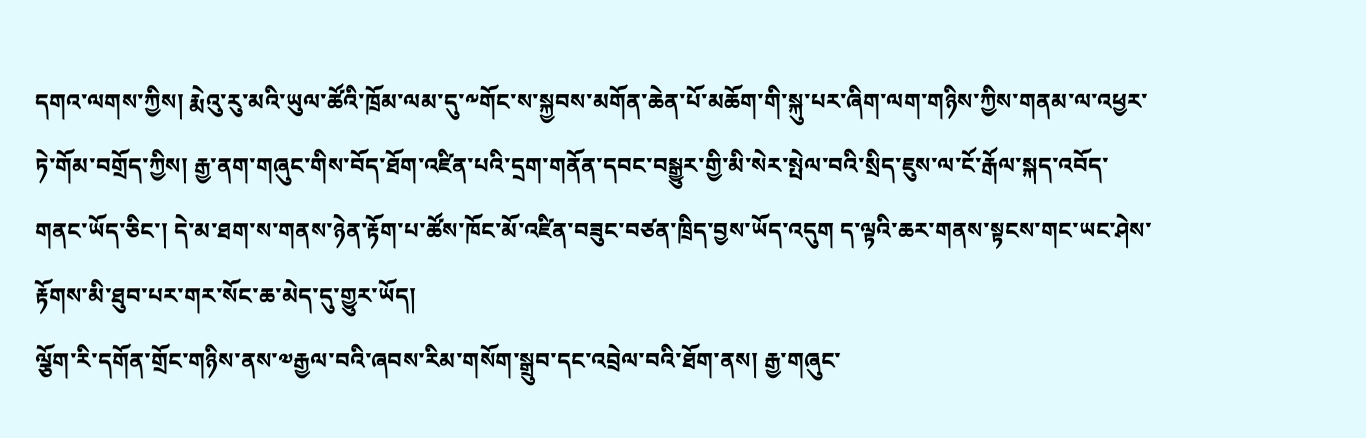དགའ་ལགས་ཀྱིས། རྨེའུ་རུ་མའི་ཡུལ་ཚོའི་ཁྲོམ་ལམ་དུ་༸གོང་ས་སྐྱབས་མགོན་ཆེན་པོ་མཆོག་གི་སྐུ་པར་ཞིག་ལག་གཉིས་ཀྱིས་གནམ་ལ་འཕྱར་ཏེ་གོམ་བགྲོད་ཀྱིས། རྒྱ་ནག་གཞུང་གིས་བོད་ཐོག་འཛིན་པའི་དྲག་གནོན་དབང་བསྒྱུར་གྱི་མི་སེར་སྤེལ་བའི་སྲིད་ཇུས་ལ་ངོ་རྒོལ་སྐད་འབོད་གནང་ཡོད་ཅིང་། དེ་མ་ཐག་ས་གནས་ཉེན་རྟོག་པ་ཚོས་ཁོང་མོ་འཛིན་བཟུང་བཙན་ཁྲིད་བྱས་ཡོད་འདུག ད་ལྟའི་ཆར་གནས་སྟངས་གང་ཡང་ཤེས་རྟོགས་མི་ཐུབ་པར་གར་སོང་ཆ་མེད་དུ་གྱུར་ཡོད།
ལྕོག་རི་དགོན་གྲོང་གཉིས་ནས་༧རྒྱལ་བའི་ཞབས་རིམ་གསོག་སྒྲུབ་དང་འབྲེལ་བའི་ཐོག་ནས། རྒྱ་གཞུང་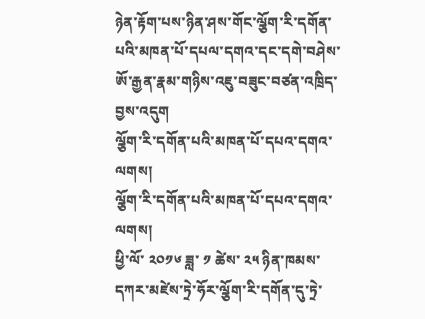ཉེན་རྟོག་པས་ཉིན་ཤས་གོང་ལྕོག་རི་དགོན་པའི་མཁན་པོ་དཔལ་དགའ་དང་དགེ་བཤེས་ཨོ་རྒྱན་རྣམ་གཉིས་འཇུ་བཟུང་བཙན་འཁྲིད་བྱས་འདུག
ལྕོག་རི་དགོན་པའི་མཁན་པོ་དཔའ་དགའ་ལགས།
ལྕོག་རི་དགོན་པའི་མཁན་པོ་དཔའ་དགའ་ལགས།
ཕྱི་ལོ་ ༢༠༡༦ ཟླ་ ༡ ཚེས་ ༢༥ ཉིན་ཁམས་དཀར་མཛེས་ཏྲེ་ཧོར་ལྕོག་རི་དགོན་དུ་ཏྲེ་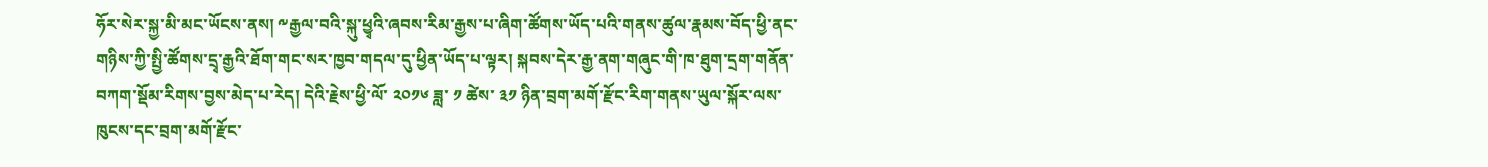ཧོར་སེར་སྐྱ་མི་མང་ཡོངས་ནས། ༸རྒྱལ་བའི་སྐུ་ཕྱྭའི་ཞབས་རིམ་རྒྱས་པ་ཞིག་ཚོགས་ཡོད་པའི་གནས་ཚུལ་རྣམས་བོད་ཕྱི་ནང་གཉིས་ཀྱི་སྤྱི་ཚོགས་དྲྭ་རྒྱའི་ཐོག་གང་སར་ཁྱབ་གདལ་དུ་ཕྱིན་ཡོད་པ་ལྟར། སྐབས་དེར་རྒྱ་ནག་གཞུང་གི་ཁ་ཐུག་དྲག་གནོན་བཀག་སྡོམ་རིགས་བྱས་མེད་པ་རེད། དེའི་རྗེས་ཕྱི་ལོ་ ༢༠༡༦ ཟླ་ ༡ ཚེས་ ༣༡ ཉིན་བྲག་མགོ་རྫོང་རིག་གནས་ཡུལ་སྐོར་ལས་ཁུངས་དང་བྲག་མགོ་རྫོང་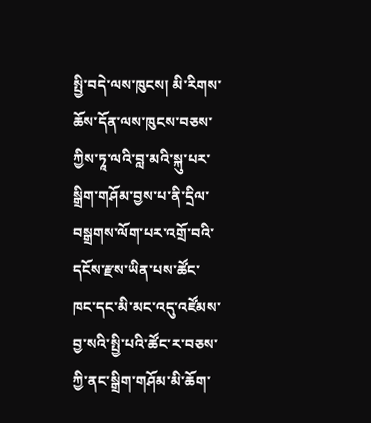སྤྱི་བདེ་ལས་ཁུངས། མི་རིགས་ཆོས་དོན་ལས་ཁུངས་བཅས་ཀྱིས་ཏཱ་ལའི་བླ་མའི་སྐུ་པར་སྒྲིག་གཤོམ་བྱས་པ་ནི་དྲིལ་བསྒྲགས་ལོག་པར་འགྲོ་བའི་དངོས་རྫས་ཡིན་པས་ཚོང་ཁང་དང་མི་མང་འདུ་འཛོམས་བྱ་སའི་སྤྱི་པའི་ཚོང་ར་བཅས་ཀྱི་ནང་སྒྲིག་གཤོམ་མི་ཆོག་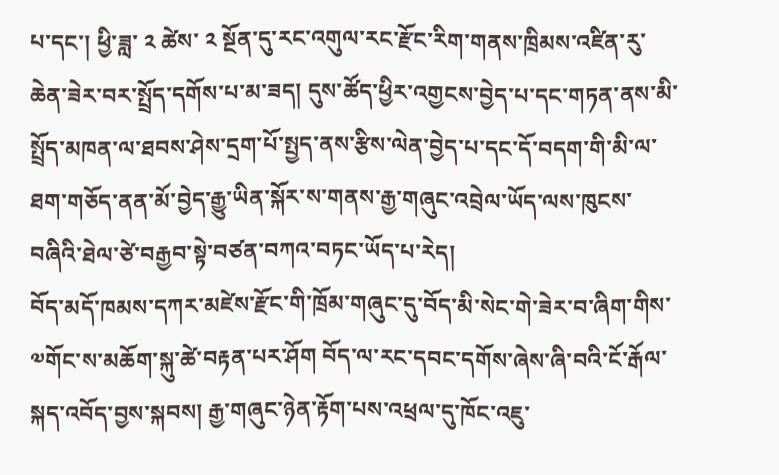པ་དང་། ཕྱི་ཟླ་ ༢ ཚེས་ ༢ སྔོན་དུ་རང་འགུལ་རང་རྫོང་རིག་གནས་ཁྲིམས་འཛིན་རུ་ཆེན་ཟེར་བར་སྤྲོད་དགོས་པ་མ་ཟད། དུས་ཚོད་ཕྱིར་འགྱངས་བྱེད་པ་དང་གཏན་ནས་མི་སྤྲོད་མཁན་ལ་ཐབས་ཤེས་དྲག་པོ་སྤྱད་ནས་རྩིས་ལེན་བྱེད་པ་དང་དོ་བདག་གི་མི་ལ་ཐག་གཅོད་ནན་མོ་བྱེད་རྒྱུ་ཡིན་སྐོར་ས་གནས་རྒྱ་གཞུང་འབྲེལ་ཡོད་ལས་ཁུངས་བཞིའི་ཐེལ་ཙེ་བརྒྱབ་སྟེ་བཙན་བཀའ་བཏང་ཡོད་པ་རེད།
བོད་མདོ་ཁམས་དཀར་མཛེས་རྫོང་གི་ཁྲོམ་གཞུང་དུ་བོད་མི་སེང་གེ་ཟེར་བ་ཞིག་གིས་༧གོང་ས་མཆོག་སྐུ་ཚེ་བརྟན་པར་ཤོག བོད་ལ་རང་དབང་དགོས་ཞེས་ཞི་བའི་ངོ་རྒོལ་སྐད་འབོད་བྱས་སྐབས། རྒྱ་གཞུང་ཉེན་རྟོག་པས་འཕྲལ་དུ་ཁོང་འཇུ་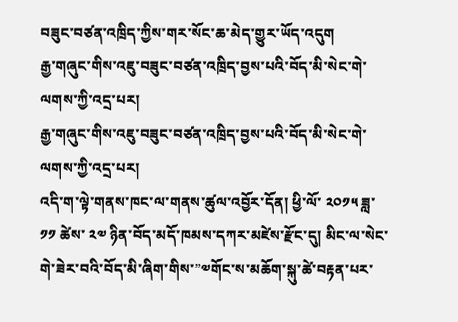བཟུང་བཙན་འཁྲིད་ཀྱིས་གར་སོང་ཆ་མེད་གྱུར་ཡོད་འདུག
རྒྱ་གཞུང་གིས་འཇུ་བཟུང་བཙན་འཁྲིད་བྱས་པའི་བོད་མི་སེང་གེ་ལགས་ཀྱི་འདྲ་པར།
རྒྱ་གཞུང་གིས་འཇུ་བཟུང་བཙན་འཁྲིད་བྱས་པའི་བོད་མི་སེང་གེ་ལགས་ཀྱི་འདྲ་པར།
འདི་ག་ལྟེ་གནས་ཁང་ལ་གནས་ཚུལ་འབྱོར་དོན། ཕྱི་ལོ་ ༢༠༡༥ ཟླ་ ༡༡ ཚེས་ ༢༧ ཉིན་བོད་མདོ་ཁམས་དཀར་མཛེས་རྫོང་དུ། མིང་ལ་སེང་གེ་ཟེར་བའི་བོད་མི་ཞིག་གིས་”༧གོང་ས་མཆོག་སྐུ་ཚེ་བརྟན་པར་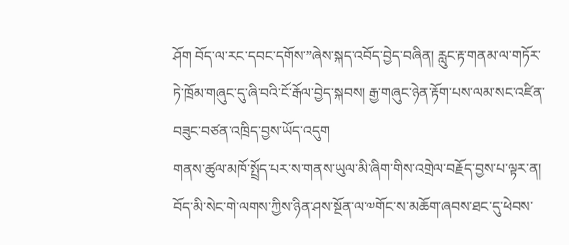ཤོག བོད་ལ་རང་དབང་དགོས་”ཞེས་སྐད་འབོད་བྱེད་བཞིན། རླུང་རྟ་གནམ་ལ་གཏོར་ཏེ་ཁྲོམ་གཞུང་དུ་ཞི་བའི་ངོ་རྒོལ་བྱེད་སྐབས། རྒྱ་གཞུང་ཉེན་རྟོག་པས་ལམ་སང་འཛིན་བཟུང་བཙན་འཁྲིད་བྱས་ཡོད་འདུག
གནས་ཚུལ་མཁོ་སྤྲོད་པར་ས་གནས་ཡུལ་མི་ཞིག་གིས་འགྲེལ་བརྗོད་བྱས་པ་ལྟར་ན། བོད་མི་སེང་གེ་ལགས་ཀྱིས་ཉིན་ཤས་སྔོན་ལ་༧གོང་ས་མཆོག་ཞབས་ཐང་དུ་ཕེབས་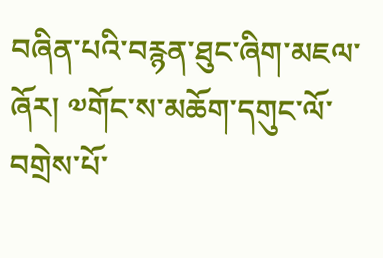བཞིན་པའི་བརྙན་ཐུང་ཞིག་མཇལ་ཞོར། ༧གོང་ས་མཆོག་དགུང་ལོ་བགྲེས་པོ་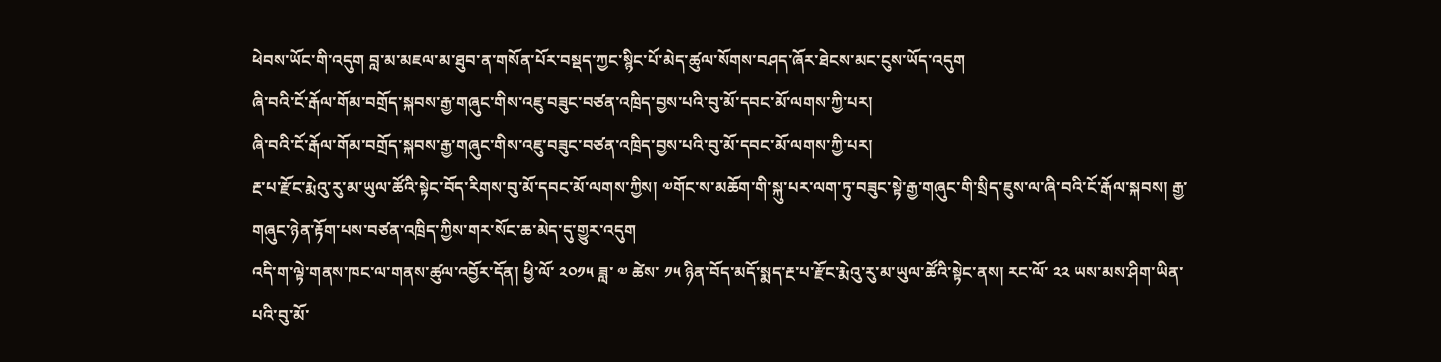ཕེབས་ཡོང་གི་འདུག བླ་མ་མཇལ་མ་ཐུབ་ན་གསོན་པོར་བསྡད་ཀྱང་སྙིང་པོ་མེད་ཚུལ་སོགས་བཤད་ཞོར་ཐེངས་མང་ངུས་ཡོད་འདུག
ཞི་བའི་ངོ་རྒོལ་གོམ་བགྲོད་སྐབས་རྒྱ་གཞུང་གིས་འཇུ་བཟུང་བཙན་འཁྲིད་བྱས་པའི་བུ་མོ་དབང་མོ་ལགས་ཀྱི་པར།
ཞི་བའི་ངོ་རྒོལ་གོམ་བགྲོད་སྐབས་རྒྱ་གཞུང་གིས་འཇུ་བཟུང་བཙན་འཁྲིད་བྱས་པའི་བུ་མོ་དབང་མོ་ལགས་ཀྱི་པར།
རྔ་པ་རྫོང་རྨེའུ་རུ་མ་ཡུལ་ཚོའི་སྟེང་བོད་རིགས་བུ་མོ་དབང་མོ་ལགས་ཀྱིས། ༧གོང་ས་མཆོག་གི་སྐུ་པར་ལག་ཏུ་བཟུང་སྟེ་རྒྱ་གཞུང་གི་སྲིད་ཇུས་ལ་ཞི་བའི་ངོ་རྒོལ་སྐབས། རྒྱ་གཞུང་ཉེན་རྟོག་པས་བཙན་འཁྲིད་ཀྱིས་གར་སོང་ཆ་མེད་དུ་གྱུར་འདུག
འདི་ག་ལྟེ་གནས་ཁང་ལ་གནས་ཚུལ་འབྱོར་དོན། ཕྱི་ལོ་ ༢༠༡༥ ཟླ་ ༧ ཚེས་ ༡༥ ཉིན་བོད་མདོ་སྨད་རྔ་པ་རྫོང་རྨེའུ་རུ་མ་ཡུལ་ཚོའི་སྟེང་ནས། རང་ལོ་ ༢༢ ཡས་མས་ཤིག་ཡིན་པའི་བུ་མོ་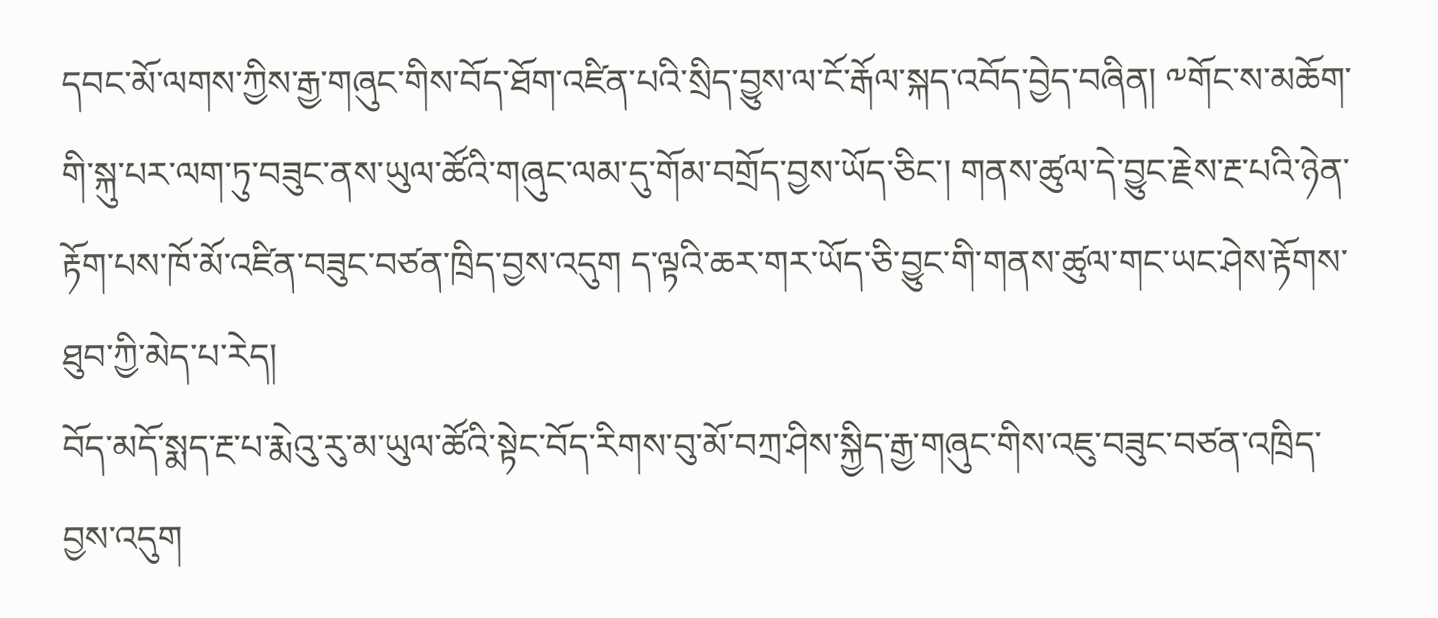དབང་མོ་ལགས་ཀྱིས་རྒྱ་གཞུང་གིས་བོད་ཐོག་འཛིན་པའི་སྲིད་བྱུས་ལ་ངོ་རྒོལ་སྐད་འབོད་བྱེད་བཞིན། ༸གོང་ས་མཆོག་གི་སྐུ་པར་ལག་ཏུ་བཟུང་ནས་ཡུལ་ཚོའི་གཞུང་ལམ་དུ་གོམ་བགྲོད་བྱས་ཡོད་ཅིང་། གནས་ཚུལ་དེ་བྱུང་རྗེས་རྔ་པའི་ཉེན་རྟོག་པས་ཁོ་མོ་འཛིན་བཟུང་བཙན་ཁྲིད་བྱས་འདུག ད་ལྟའི་ཆར་གར་ཡོད་ཅི་བྱུང་གི་གནས་ཚུལ་གང་ཡང་ཤེས་རྟོགས་ཐུབ་ཀྱི་མེད་པ་རེད།
བོད་མདོ་སྨད་རྔ་པ་རྨེའུ་རུ་མ་ཡུལ་ཚོའི་སྟེང་བོད་རིགས་བུ་མོ་བཀྲ་ཤིས་སྐྱིད་རྒྱ་གཞུང་གིས་འཇུ་བཟུང་བཙན་འཁྲིད་བྱས་འདུག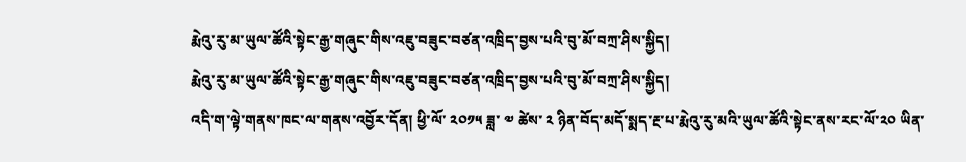རྨེའུ་རུ་མ་ཡུལ་ཚོའི་སྟེང་རྒྱ་གཞུང་གིས་འཇུ་བཟུང་བཙན་འཁྲིད་བྱས་པའི་བུ་མོ་བཀྲ་ཤིས་སྐྱིད།
རྨེའུ་རུ་མ་ཡུལ་ཚོའི་སྟེང་རྒྱ་གཞུང་གིས་འཇུ་བཟུང་བཙན་འཁྲིད་བྱས་པའི་བུ་མོ་བཀྲ་ཤིས་སྐྱིད།
འདི་ག་ལྟེ་གནས་ཁང་ལ་གནས་འབྱོར་དོན། ཕྱི་ལོ་ ༢༠༡༥ ཟླ་ ༧ ཚེས་ ༢ ཉིན་བོད་མདོ་སྨད་རྔ་པ་རྨེའུ་རུ་མའི་ཡུལ་ཚོའི་སྟེང་ནས་རང་ལོ་༢༠ ཡིན་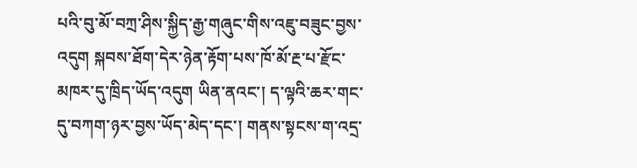པའི་བུ་མོ་བཀྲ་ཤིས་སྐྱིད་རྒྱ་གཞུང་གིས་འཇུ་བཟུང་བྱས་འདུག སྐབས་ཐོག་དེར་ཉེན་རྟོག་པས་ཁོ་མོ་རྔ་པ་རྫོང་མཁར་དུ་ཁྲིད་ཡོད་འདུག ཡིན་ནའང་། ད་ལྟའི་ཆར་གང་དུ་བཀག་ཉར་བྱས་ཡོད་མེད་དང་། གནས་སྟངས་ག་འདྲ་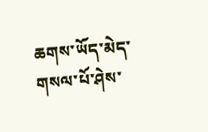ཆགས་ཡོད་མེད་གསལ་པོ་ཤེས་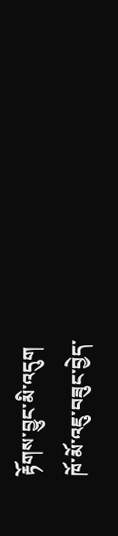རྟོགས་བྱུང་མི་འདུག
ཁོ་མོ་འཇུ་བཟུང་བྱེད་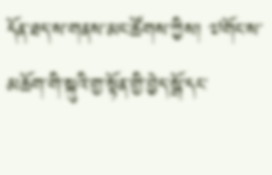དོན་ཐད་ས་གནས་མང་ཚོགས་ཀྱིས། ༧གོང་ས་མཆོག་གི་སྐུའི་གྱ་སྟོན་གྱི་བྱེད་སྒོ་དང་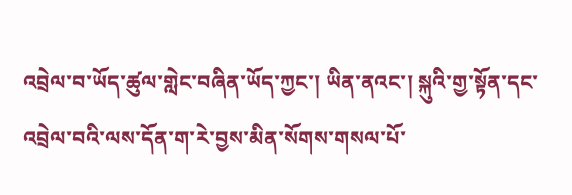འབྲེལ་བ་ཡོད་ཚུལ་གླེང་བཞིན་ཡོད་ཀྱང་། ཡིན་ནའང་། སྐུའི་གྱ་སྟོན་དང་འབྲེལ་བའི་ལས་དོན་ག་རེ་བྱས་མིན་སོགས་གསལ་པོ་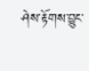ཤེས་རྟོགས་བྱུང་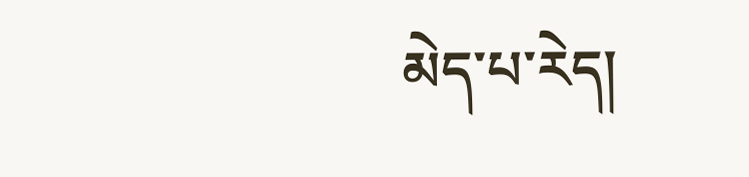མེད་པ་རེད།